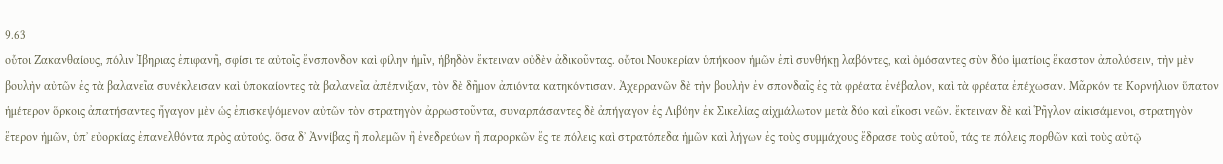9.63
οὗτοι Ζακανθαίους, πόλιν Ἰβηριας ἐπιφανῆ, σφίσι τε αὐτοῖς ἔνσπονδον καὶ φίλην ἡμῖν, ἡβηδὸν ἔκτειναν οὐδὲν ἀδικοῦντας. οὗτοι Νουκερίαν ὑπήκοον ἡμῶν ἐπὶ συνθήκῃ λαβόντες, καὶ ὀμόσαντες σὺν δύο ἱματίοις ἕκαστον ἀπολύσειν, τὴν μὲν βουλὴν αὐτῶν ἐς τὰ βαλανεῖα συνέκλεισαν καὶ ὑποκαίοντες τὰ βαλανεῖα ἀπέπνιξαν, τὸν δὲ δῆμον ἀπιόντα κατηκόντισαν. Ἀχερρανῶν δὲ τὴν βουλὴν ἐν σπονδαῖς ἐς τὰ φρέατα ἐνέβαλον, καὶ τὰ φρέατα ἐπέχωσαν. Μᾶρκόν τε Κορνήλιον ὕπατον ἡμέτερον ὅρκοις ἀπατήσαντες ἤγαγον μὲν ὡς ἐπισκεψόμενον αὐτῶν τὸν στρατηγὸν ἀρρωστοῦντα, συναρπάσαντες δὲ ἀπήγαγον ἐς Λιβύην ἐκ Σικελίας αἰχμάλωτον μετὰ δύο καὶ εἴκοσι νεῶν. ἔκτειναν δὲ καὶ Ῥῆγλον αἰκισάμενοι, στρατηγὸν ἕτερον ἡμῶν, ὑπʼ εὐορκίας ἐπανελθόντα πρὸς αὐτούς. ὅσα δʼ Ἀννίβας ἢ πολεμῶν ἢ ἐνεδρεύων ἢ παρορκῶν ἔς τε πόλεις καὶ στρατόπεδα ἡμῶν καὶ λήγων ἐς τοὺς συμμάχους ἔδρασε τοὺς αὑτοῦ, τάς τε πόλεις πορθῶν καὶ τοὺς αὐτῷ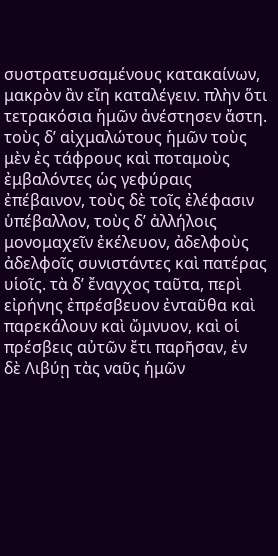συστρατευσαμένους κατακαίνων, μακρὸν ἂν εἴη καταλέγειν. πλὴν ὅτι τετρακόσια ἡμῶν ἀνέστησεν ἄστη. τοὺς δʼ αἰχμαλώτους ἡμῶν τοὺς μὲν ἐς τάφρους καὶ ποταμοὺς ἐμβαλόντες ὡς γεφύραις ἐπέβαινον, τοὺς δὲ τοῖς ἐλέφασιν ὑπέβαλλον, τοὺς δʼ ἀλλήλοις μονομαχεῖν ἐκέλευον, ἀδελφοὺς ἀδελφοῖς συνιστάντες καὶ πατέρας υἱοῖς. τὰ δʼ ἔναγχος ταῦτα, περὶ εἰρήνης ἐπρέσβευον ἐνταῦθα καὶ παρεκάλουν καὶ ὤμνυον, καὶ οἱ πρέσβεις αὐτῶν ἔτι παρῆσαν, ἐν δὲ Λιβύῃ τὰς ναῦς ἡμῶν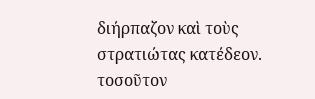διήρπαζον καὶ τοὺς στρατιώτας κατέδεον. τοσοῦτον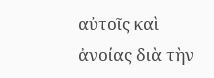αὐτοῖς καὶ ἀνοίας διὰ τὴν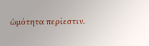ὠμότητα περίεστιν.